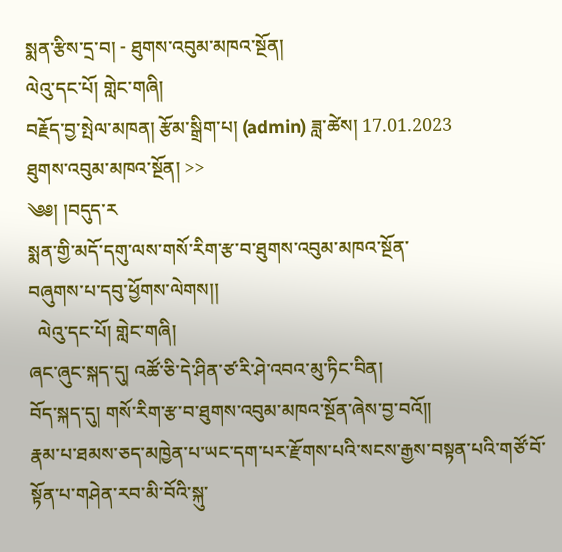སྨན་རྩིས་དྲ་བ། - ཐུགས་འབུམ་མཁའ་སྔོན།
ལེའུ་དང་པོ། གླེང་གཞི།
བརྗོད་བྱ་སྤེལ་མཁན། རྩོམ་སྒྲིག་པ། (admin) ཟླ་ཚེས། 17.01.2023
ཐུགས་འབུམ་མཁའ་སྔོན། >>
༄༅། །བདུད་ར
སྨན་གྱི་མདོ་དགུ་ལས་གསོ་རིག་རྩ་བ་ཐུགས་འབུམ་མཁའ་སྔོན་
བཞུགས་པ་དབུ་ཕྱོགས་ལེགས།།
  ལེའུ་དང་པོ། གླེང་གཞི།
ཞང་ཞུང་སྐད་དུ། འཚོ་ཅི་དེ་ཤིན་ཙ་རི་ཤེ་འབའ་མུ་ཏིང་བིན།
བོད་སྐད་དུ། གསོ་རིག་རྩ་བ་ཐུགས་འབུམ་མཁའ་སྔོན་ཞེས་བྱ་བའོ།།
རྣམ་པ་ཐམས་ཅད་མཁྱེན་པ་ཡང་དག་པར་རྫོགས་པའི་སངས་རྒྱས་བསྟན་པའི་གཙོ་བོ་སྟོན་པ་གཤེན་རབ་མི་བོའི་སྐུ་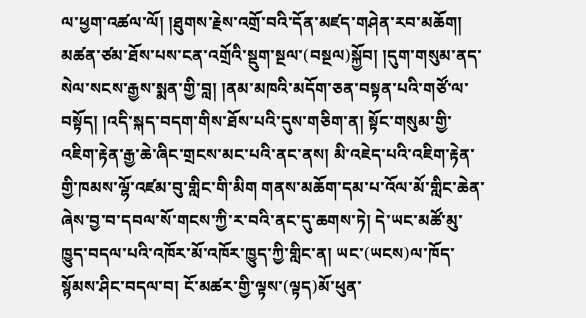ལ་ཕྱག་འཚལ་ལོ། །ཐུགས་རྗེས་འགྲོ་བའི་དོན་མཛད་གཤེན་རབ་མཆོག། མཚན་ཙམ་ཐོས་པས་ངན་འགྲོའི་སྡུག་སྔལ་(བསྔལ)སྐྱོབ། །དུག་གསུམ་ནད་སེལ་སངས་རྒྱས་སྨན་གྱི་བླ། །ནམ་མཁའི་མདོག་ཅན་བསྟན་པའི་གཙོ་ལ་བསྟོད། །འདི་སྐད་བདག་གིས་ཐོས་པའི་དུས་གཅིག་ན། སྟོང་གསུམ་གྱི་འཇིག་རྟེན་རྒྱ་ཆེ་ཞིང་གྲངས་མང་པའི་ནང་ནས། མི་འཇེད་པའི་འཇིག་རྟེན་གྱི་ཁམས་ལྷོ་འཛམ་བུ་གླིང་གི་མིག གནས་མཆོག་དམ་པ་འོལ་མོ་གླིང་ཆེན་ཞེས་བྱ་བ་དབལ་སོ་གངས་ཀྱི་ར་བའི་ནང་དུ་ཆགས་ཏེ། དེ་ཡང་མཚོ་མུ་ཁྱུད་བདལ་པའི་འཁོར་མོ་འཁོར་ཁྱུད་ཀྱི་གླིང་ན། ཡང་(ཡངས)ལ་ཁོད་སྙོམས་ཤིང་བདལ་བ། ངོ་མཚར་གྱི་ལྟས་(ལྟད)མོ་ཕུན་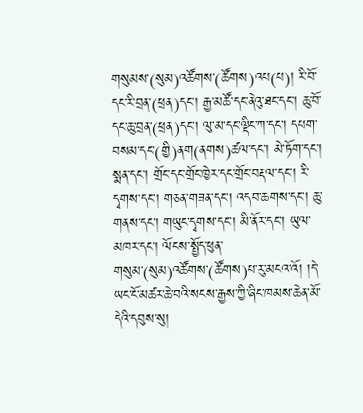གསུམས་(སུམ)འཚོགས་(ཚོགས)འཔ(པ)། རི་བོ་དང་རི་བྲན་(ཕྲན)དང་། རྒྱ་མཚོ་དང་ནེའུ་ཐང་དང་། ཆུ་བོ་དང་ཆུ་བྲན་(ཕྲན)དང་། ལུ་མ་དང་ལྡིང་ཀ་དང་། དཔག་བསམ་དང་(གྱི)ནག(ནགས)ཚལ་དང་། མེ་ཏོག་དང་། སྨན་དང་། གྲོང་དང་གྲོང་ཁྱེར་དང་གྲོང་བརྡལ་དང་། རི་དྭགས་དང་། གཅན་གཟན་དང་། འདབ་ཆགས་དང་། ཆུ་གནས་དང་། གཡུང་དྭགས་དང་། མི་ནོར་དང་། ཡུལ་མཁར་དང་། ལོངས་སྤྱོད་ཕུན་གསུམ་(སུམ)འཚོགས་(ཚོགས)པ་རུ་མངའ་འོ། །དེ་ཡང་ངོ་མཚར་ཆེ་བའི་སངས་རྒྱས་ཀྱི་ཞིང་ཁམས་ཆེན་མོ་དེའི་དབུས་སུ།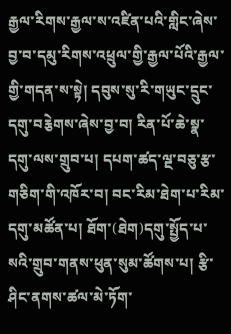རྒྱལ་རིགས་རྒྱལ་ས་འཛིན་པའི་གླིང་ཞེས་བྱ་བ་དམུ་རིགས་འཕྲུལ་གྱི་རྒྱལ་པོའི་རྒྱལ་གྱི་གདན་ས་སྟེ། དབུས་སུ་རི་གཡུང་དྲུང་དགུ་བརྕེགས་ཞེས་བྱ་བ། རིན་པོ་ཆེ་སྣ་དགུ་ལས་གྲུབ་པ། དཔག་ཚད་ལྔ་བཅུ་རྩ་གཅིག་གི་འཁོར་བ། བང་རིམ་ཐེག་པ་རིམ་དགུ་མཚོན་པ། ཐོག་(ཐེག)དགུ་སྤྱོད་པ་སའི་གྲུབ་གནས་ཕུན་སུམ་ཚོགས་པ། རྩི་ཤིང་ནགས་ཚལ་མེ་ཏོག་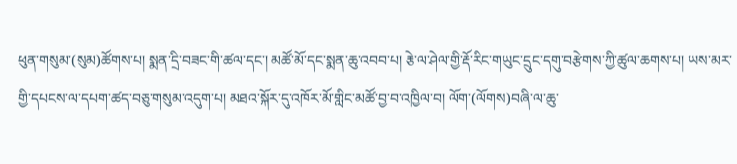ཕུན་གསུམ་(སུམ)ཚོགས་པ། སྨན་དྲི་བཟང་གི་ཚལ་དང་། མཚོ་མོ་དང་སྨན་ཆུ་འབབ་པ། རྕེ་ལ་ཤེལ་གྱི་རྡོ་རིང་གཡུང་དྲུང་དགུ་བརྩེགས་ཀྱི་ཚུལ་ཆགས་པ། ཡས་མར་གྱི་དཔངས་ལ་དཔག་ཚད་བཅུ་གསུམ་འདུག་པ། མཐའ་སྐོར་དུ་འཁོར་མོ་གླིང་མཚོ་བྱ་བ་འཁྱིལ་བ། ལོག་(ལོགས)བཞི་ལ་ཆུ་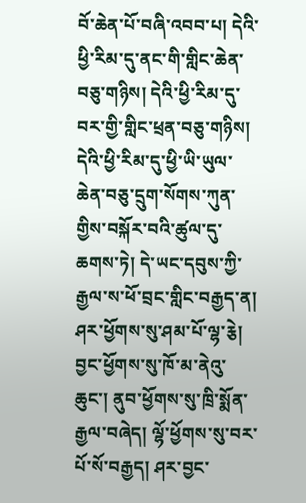བོ་ཆེན་པོ་བཞི་འབབ་པ། དེའི་ཕྱི་རིམ་དུ་ནང་གི་གླིང་ཆེན་བཅུ་གཉིས། དེའི་ཕྱི་རིམ་དུ་བར་གྱི་གླིང་ཕྲན་བཅུ་གཉིས། དེའི་ཕྱི་རིམ་དུ་ཕྱི་ཡི་ཡུལ་ཆེན་བཅུ་དྲུག་སོགས་ཀུན་གྱིས་བསྐོར་བའི་ཚུལ་དུ་ཆགས་ཏེ། དེ་ཡང་དབུས་ཀྱི་རྒྱལ་ས་ཕོ་བྲང་གླིང་བརྒྱད་ན། ཤར་ཕྱོགས་སུ་ཤམ་པོ་ལྷ་རྕེ། བྱང་ཕྱོགས་སུ་ཁོ་མ་ནེའུ་ཆུང་། ནུབ་ཕྱོགས་སུ་ཁྲི་སྨོན་རྒྱལ་བཞེད། ལྷོ་ཕྱོགས་སུ་བར་པོ་སོ་བརྒྱད། ཤར་བྱང་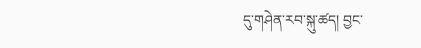དུ་གཤེན་རབ་སྐུ་ཚད། བྱང་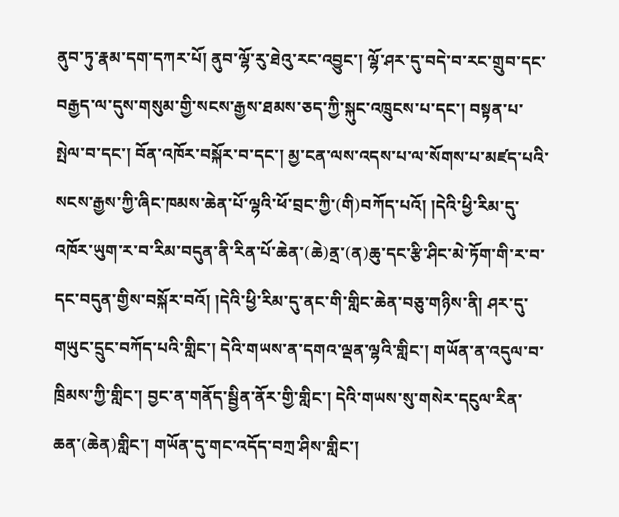ནུབ་ཏུ་རྣམ་དག་དཀར་པོ། ནུབ་ལྷོ་རུ་ཐེའུ་རང་འབྱུང་། ལྷོ་ཤར་དུ་བདེ་བ་རང་གྲུབ་དང་བརྒྱད་ལ་དུས་གསུམ་གྱི་སངས་རྒྱས་ཐམས་ཅད་ཀྱི་སྐུང་འཁྲུངས་པ་དང་། བསྟན་པ་སྤེལ་བ་དང་། བོན་འཁོར་བསྐོར་བ་དང་། མྱ་ངན་ལས་འདས་པ་ལ་སོགས་པ་མཛད་པའི་སངས་རྒྱས་ཀྱི་ཞིང་ཁམས་ཆེན་པོ་ལྷའི་ཕོ་བྲང་ཀྱི་(གི)བཀོད་པའོ། །དེའི་ཕྱི་རིམ་དུ་འཁོར་ཡུག་ར་བ་རིམ་བདུན་ནི་རིན་པོ་ཆེན་(ཆེ)ནྲ་(ན)ཆུ་དང་རྩི་ཤིང་མེ་ཏོག་གི་ར་བ་དང་བདུན་གྱིས་བསྐོར་བའོ། །དེའི་ཕྱི་རིམ་དུ་ནང་གི་གླིང་ཆེན་བཅུ་གཉིས་ནི། ཤར་དུ་གཡུང་དྲུང་བཀོད་པའི་གླིང་། དེའི་གཡས་ན་དགའ་ལྡན་ལྷའི་གླིང་། གཡོན་ན་འདུལ་བ་ཁྲིམས་ཀྱི་གླིང་། བྱང་ན་གནོད་སྦྱིན་ནོར་གྱི་གླིང་། དེའི་གཡས་སུ་གསེར་དངུལ་རིན་ཆན་(ཆེན)གླིང་། གཡོན་དུ་གང་འདོད་བཀྲ་ཤིས་གླིང་།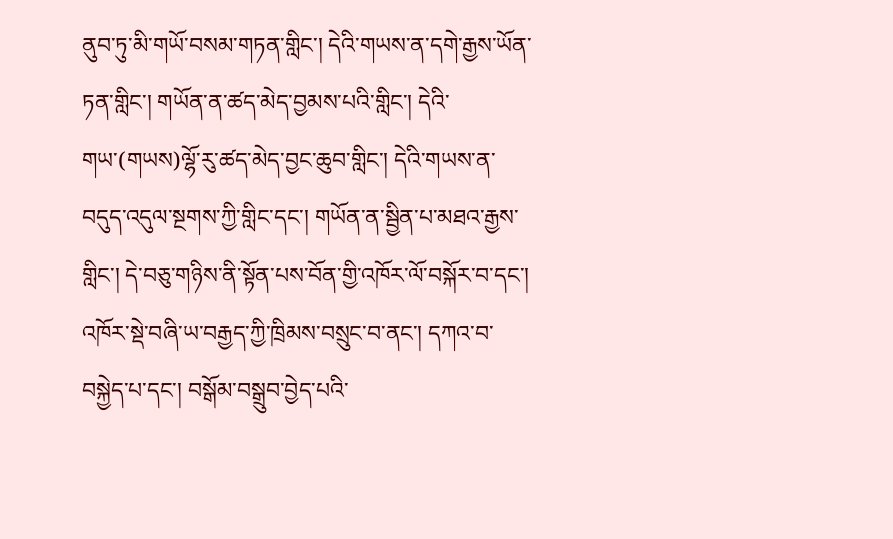ནུབ་ཏུ་མི་གཡོ་བསམ་གཏན་གླིང་། དེའི་གཡས་ན་དགེ་རྒྱས་ཡོན་ཏན་གླིང་། གཡོན་ན་ཚད་མེད་བྱམས་པའི་གླིང་། དེའི་གཡ་(གཡས)ལྷོ་རུ་ཚད་མེད་བྱང་ཆུབ་གླིང་། དེའི་གཡས་ན་བདུད་འདུལ་སྔགས་ཀྱི་གླིང་དང་། གཡོན་ན་སྦྱིན་པ་མཐའ་རྒྱས་གླིང་། དེ་བཅུ་གཉིས་ནི་སྟོན་པས་བོན་གྱི་འཁོར་ལོ་བསྐོར་བ་དང་། འཁོར་སྡེ་བཞི་ཡ་བརྒྱད་ཀྱི་ཁྲིམས་བསྲུང་བ་ནང་། དཀའ་བ་བསྐྱེད་པ་དང་། བསྒོམ་བསྒྲུབ་བྱེད་པའི་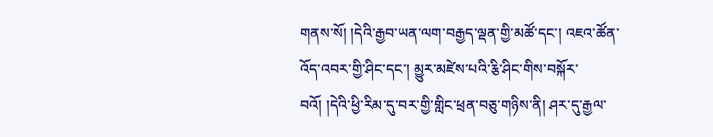གནས་སོ། །དེའི་རྒྱབ་ཡན་ལག་བརྒྱད་ལྡན་གྱི་མཚོ་དང་། འཇའ་ཚོན་འོད་འབར་གྱི་ཤིང་དང་། མྱུར་མཛེས་པའི་རྕི་ཤིང་གིས་བསྐོར་བའོ། །དེའི་ཕྱི་རིམ་དུ་བར་གྱི་གླིང་ཕྲན་བཅུ་གཉིས་ནི། ཤར་དུ་རྒྱལ་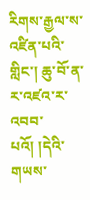རིགས་རྒྱལ་ས་འཛིན་པའི་གླིང་། ཆུ་བོ་ན་ར་འཛའ་ར་འབབ་པའོ། །དེའི་གཡས་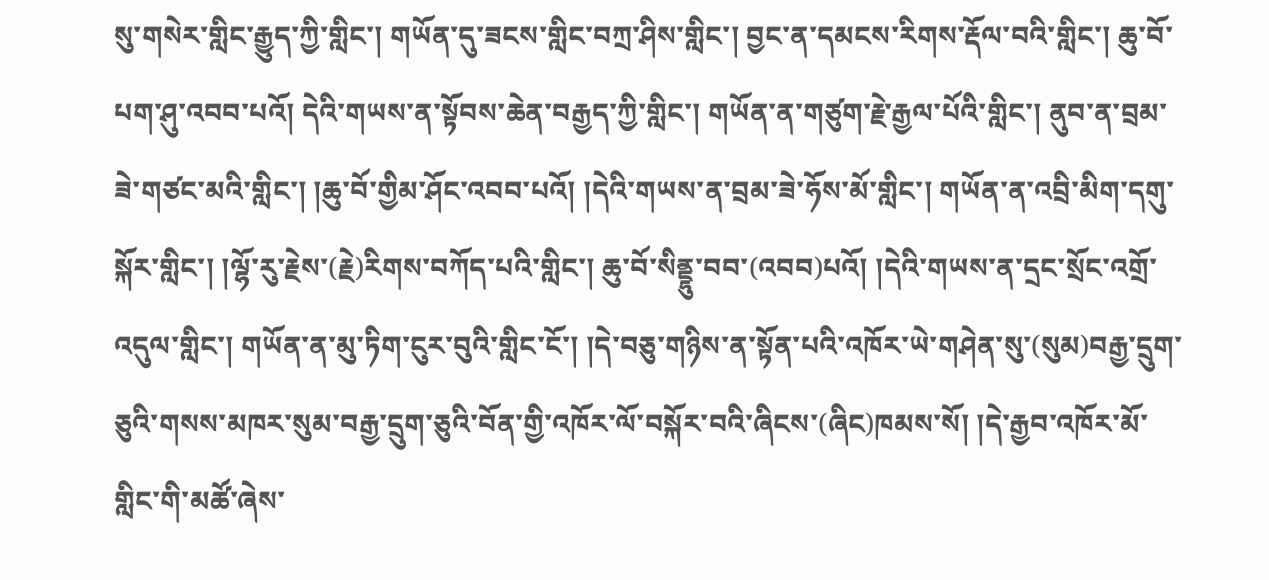སུ་གསེར་གླིང་རྒྱུད་ཀྱི་གླིང་། གཡོན་དུ་ཟངས་གླིང་བཀྲ་ཤིས་གླིང་། བྱང་ན་དམངས་རིགས་རྡོལ་བའི་གླིང་། ཆུ་བོ་པག་ཤུ་འབབ་པའོ། དེའི་གཡས་ན་སྟོབས་ཆེན་བརྒྱད་ཀྱི་གླིང་། གཡོན་ན་གཙུག་རྗེ་རྒྱལ་པོའི་གླིང་། ནུབ་ན་བྲམ་ཟེ་གཙང་མའི་གླིང་། །ཆུ་བོ་གྱིམ་ཤོང་འབབ་པའོ། །དེའི་གཡས་ན་བྲམ་ཟེ་ཧོས་མོ་གླིང་། གཡོན་ན་འབྲི་མིག་དགུ་སྐོར་གླིང་། །ལྷོ་རུ་རྗེས་(རྗེ)རིགས་བཀོད་པའི་གླིང་། ཆུ་བོ་སིནྡྷུ་བབ་(འབབ)པའོ། །དེའི་གཡས་ན་དྲང་སྲོང་འགྲོ་འདུལ་གླིང་། གཡོན་ན་མུ་ཏིག་ངུར་བུའི་གླིང་ངོ་། །དེ་བཅུ་གཉིས་ན་སྟོན་པའི་འཁོར་ཡེ་གཤེན་སུ་(སུམ)བརྒྱ་དྲུག་ཅུའི་གསས་མཁར་སུམ་བརྒྱ་དྲུག་ཅུའི་བོན་གྱི་འཁོར་ལོ་བསྐོར་བའི་ཞིངས་(ཞིང)ཁམས་སོ། །དེ་རྒྱབ་འཁོར་མོ་གླིང་གི་མཚོ་ཞེས་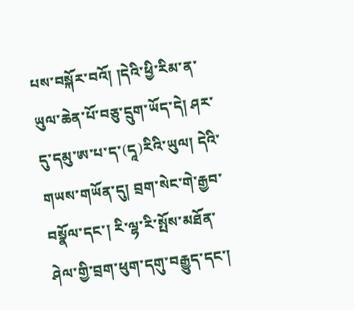པས་བསྐོར་བའོ། །དེའི་ཕྱི་རིམ་ན་ཡུལ་ཆེན་པོ་བཅུ་དྲུག་ཡོད་དེ། ཤར་དུ་དམུ་ཨ་པ་ད་(དཱ)རིའི་ཡུལ། དེའི་གཡས་གཡོན་དུ། བྲག་སེང་གེ་རྒྱབ་བསྣོལ་དང་། རི་ལྷ་རི་སྤོས་མཐོན་ཤེལ་གྱི་བྲག་ཕུག་དགུ་བརྒྱུད་དང་།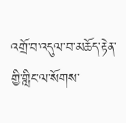འགྲོ་བ་འདུལ་བ་མཆོད་རྟེན་གྱི་གླིང་ལ་སོགས་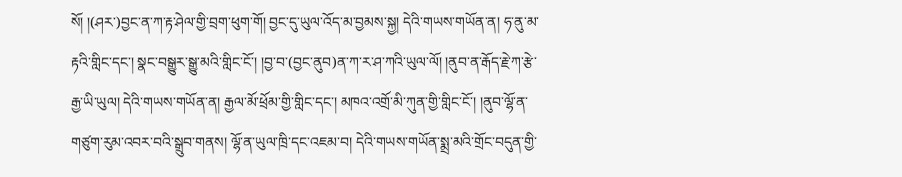སོ། །(ཤར་)བྱང་ན་ཀ་རྟ་ཤེལ་གྱི་བྲག་ཕུག་གོ། བྱང་དུ་ཡུལ་འོད་མ་བྱམས་སྐྱ། དེའི་གཡས་གཡོན་ན། ཧ་ནུ་མ་རྟའི་གླིང་དང་། སྣང་བསྒྱུར་སྒྱུ་མའི་གླིང་ངོ་། །བྱ་བ་(བྱང་ནུབ)ན་ཀ་ར་ཤ་ཀའི་ཡུལ་ལོ། །ནུབ་ན་རྒོད་རྗེ་ཀ་རྩེ་རྒྱ་ཡི་ཡུལ། དེའི་གཡས་གཡོན་ན། རྒྱལ་མོ་ཕྲོམ་གྱི་གླིང་དང་། མཁའ་འགྲོ་མི་ཀུན་གྱི་གླིང་ངོ་། །ནུབ་ལྷོ་ན་གཙུག་རུམ་འབར་བའི་སྒྲུབ་གནས། ལྷོ་ན་ཡུལ་ཁྲི་དང་འཇམ་བ། དེའི་གཡས་གཡོན་སྨྲ་མའི་གྲོང་བདུན་གྱི་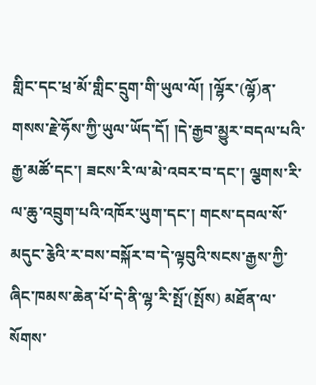གླིང་དང་ཕྲ་མོ་གླིང་དྲུག་གི་ཡུལ་ལོ། །ལྷོར་(ལྷོ)ན་གསས་རྗེ་ཧོས་ཀྱི་ཡུལ་ཡོད་དོ། །དེ་རྒྱབ་མྱུར་བདལ་པའི་རྒྱ་མཚོ་དང་། ཟངས་རི་ལ་མེ་འབར་བ་དང་། ལྕགས་རི་ལ་ཆུ་འབྲུག་པའི་འཁོར་ཡུག་དང་། གངས་དབལ་སོ་མདུང་རྕེའི་ར་བས་བསྐོར་བ་དེ་ལྟབུའི་སངས་རྒྱས་ཀྱི་ཞིང་ཁམས་ཆེན་པོ་དེ་ནི་ལྷ་རི་སྤོ་(སྤོས) མཐོན་ལ་སོགས་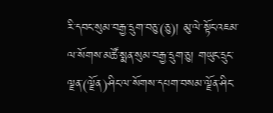རི་དབང་སུམ་བརྒྱ་དྲུག་བཅུ་(ཅུ)། མུ་ལེ་སྟོང་འཇམ་ལ་སོགས་མཚོ་སྨན་སུམ་བརྒྱ་དྲུག་ཅུ། གཡུང་དྲུང་ལྗན་(ལྗོན)ཤིང་ལ་སོགས་དཔག་བསམ་ལྗོན་ཤིང་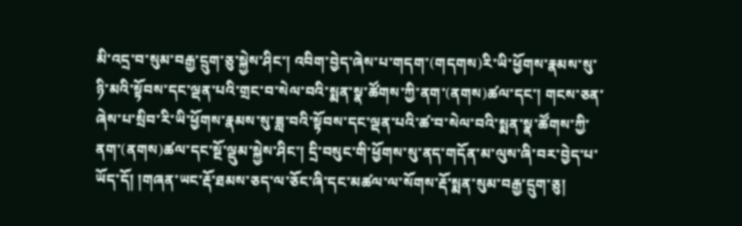མི་འདྲ་བ་སུམ་བརྒྱ་དྲུག་ཅུ་སྐྱེས་ཤིང་། འབིག་བྱེད་ཞེས་པ་གདག་(གདགས)རི་ཡི་ཕྱོགས་རྣམས་སུ་ཉི་མའི་སྟོབས་དང་ལྡན་པའི་གྲང་བ་སེལ་བའི་སྨན་སྣ་ཚོགས་ཀྱི་ནག་(ནགས)ཚལ་དང་། གངས་ཅན་ཞེས་པ་སྲིབ་རི་ཡི་ཕྱོགས་རྣམས་སུ་ཟླ་བའི་སྟོབས་དང་ལྡན་པའི་ཚ་བ་སེལ་བའི་སྨན་སྣ་ཚོགས་ཀྱི་ནག་(ནགས)ཚལ་དང་སྔོ་ལྡུམ་སྐྱེས་ཤིང་། དྲི་བསུང་གི་ཕྱོགས་སུ་ནད་གདོན་མ་ལུས་ཞི་བར་བྱེད་པ་ཡོད་དོ། །གཞན་ཡང་རྡོ་ཐམས་ཅད་ལ་ཅོང་ཞི་དང་མཚལ་ལ་སོགས་རྡོ་སྨན་སུམ་བརྒྱ་དྲུག་ཅུ།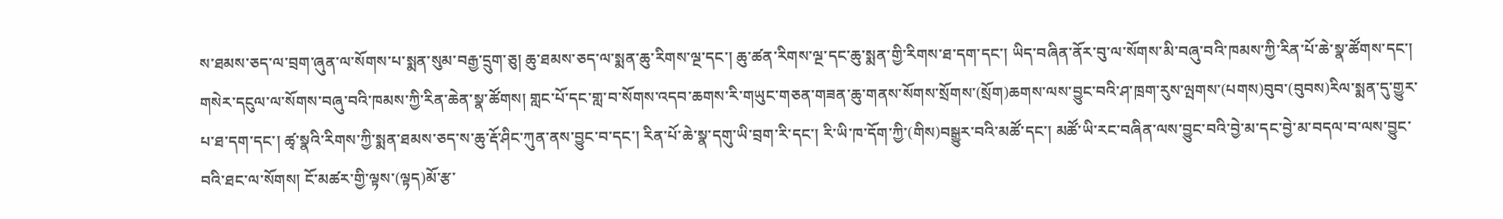ས་ཐམས་ཅད་ལ་བྲག་ཞུན་ལ་སོགས་པ་སྨན་སུམ་བརྒྱ་དྲུག་ཅུ། ཆུ་ཐམས་ཅད་ལ་སྨན་ཆུ་རིགས་ལྔ་དང་། ཆུ་ཚན་རིགས་ལྔ་དང་ཆུ་སྨན་གྱི་རིགས་ཐ་དག་དང་། ཡིད་བཞིན་ནོར་བུ་ལ་སོགས་མི་བཞུ་བའི་ཁམས་ཀྱི་རིན་པོ་ཆེ་སྣ་ཚོགས་དང་། གསེར་དངུལ་ལ་སོགས་བཞུ་བའི་ཁམས་ཀྱི་རིན་ཆེན་སྣ་ཚོགས། གླང་པོ་དང་གླ་བ་སོགས་འདབ་ཆགས་རི་གཡུང་གཅན་གཟན་ཆུ་གནས་སོགས་སྲོགས་(སྲོག)ཆགས་ལས་བྱུང་བའི་ཤ་ཁྲག་རུས་ལྤགས་(པགས)བུབ་(བུབས)རིལ་སྨན་དུ་གྱུར་པ་ཐ་དག་དང་། ཚྭ་སྣའི་རིགས་ཀྱི་སྨན་ཐམས་ཅད་ས་ཆུ་རྡོ་ཤིང་ཀུན་ནས་བྱུང་བ་དང་། རིན་པོ་ཆེ་སྣ་དགུ་ཡི་བྲག་རི་དང་། རི་ཡི་ཁ་དོག་ཀྱི་(གིས)བསྒྱུར་བའི་མཚོ་དང་། མཚོ་ཡི་རང་བཞིན་ལས་བྱུང་བའི་བྱེ་མ་དང་བྱེ་མ་བདལ་བ་ལས་བྱུང་བའི་ཐང་ལ་སོགས། ངོ་མཚར་གྱི་ལྟས་(ལྟད)མོ་རྩ་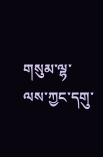གསུམ་ལྷ་ལས་ཀྱང་དགུ་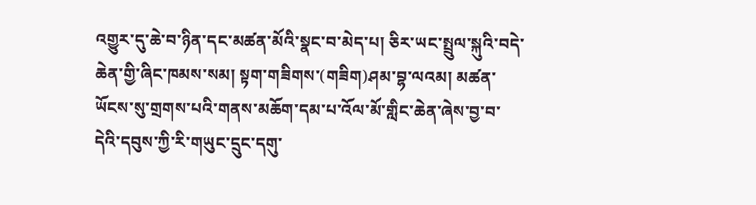འགྱུར་དུ་ཆེ་བ་ཉིན་དང་མཚན་མོའི་སྣང་བ་མེད་པ། ཅིར་ཡང་སྤྲུལ་སྐུའི་བདེ་ཆེན་གྱི་ཞིང་ཁམས་སམ། སྟག་གཟིགས་(གཟིག)ཤམ་བྷ་ལའམ། མཚན་ཡོངས་སུ་གྲགས་པའི་གནས་མཆོག་དམ་པ་འོལ་མོ་གླིང་ཆེན་ཞེས་བྱ་བ་དེའི་དབུས་ཀྱི་རི་གཡུང་དྲུང་དགུ་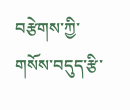བརྩེགས་ཀྱི་གསོས་བདུད་རྩི་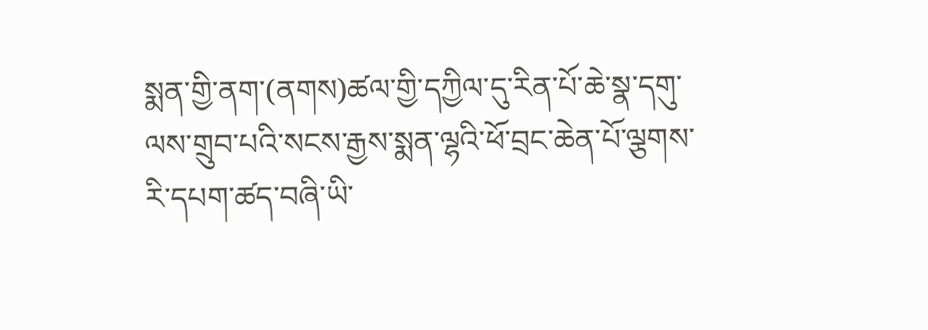སྨན་གྱི་ནག་(ནགས)ཚལ་གྱི་དཀྱིལ་དུ་རིན་པོ་ཆེ་སྣ་དགུ་ལས་གྲུབ་པའི་སངས་རྒྱས་སྨན་ལྷའི་ཕོ་བྲང་ཆེན་པོ་ལྕགས་རི་དཔག་ཚད་བཞི་ཡི་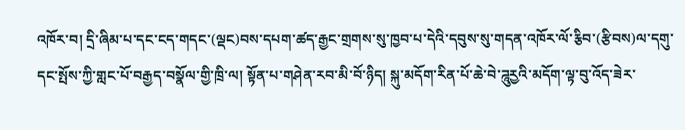འཁོར་བ། དྲི་ཞིམ་པ་དང་ངད་གདང་(ལྡང)བས་དཔག་ཚད་རྒྱང་གྲགས་སུ་ཁྱབ་པ་དེའི་དབུས་སུ་གདན་འཁོར་ལོ་རྕིབ་(རྩིབས)ལ་དགུ་དང་སྤོས་ཀྱི་གླང་པོ་བརྒྱད་བསྣོལ་གྱི་ཁྲི་ལ། སྟོན་པ་གཤེན་རབ་མི་བོ་ཉིད། སྐུ་མདོག་རིན་པོ་ཆེ་བེ་ཌཱུརྱའི་མདོག་ལྟ་བུ་འོད་ཟེར་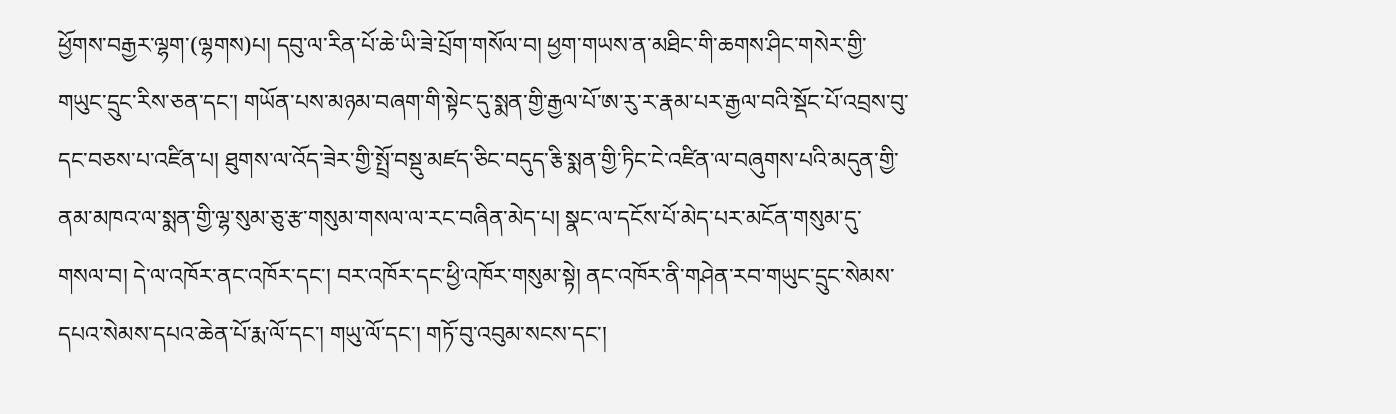ཕྱོགས་བརྒྱར་ལྷག་(ལྷགས)པ། དབུ་ལ་རིན་པོ་ཆེ་ཡི་ཟེ་པྲོག་གསོལ་བ། ཕྱག་གཡས་ན་མཐིང་གི་ཆགས་ཤིང་གསེར་གྱི་གཡུང་དྲུང་རིས་ཅན་དང་། གཡོན་པས་མཉམ་བཞག་གི་སྟེང་དུ་སྨན་གྱི་རྒྱལ་པོ་ཨ་རུ་ར་རྣམ་པར་རྒྱལ་བའི་སྡོང་པོ་འབྲས་བུ་དང་བཅས་པ་འཛིན་པ། ཐུགས་ལ་འོད་ཟེར་གྱི་སྤྲོ་བསྡུ་མཛད་ཅིང་བདུད་རྕི་སྨན་གྱི་ཏིང་ངེ་འཛིན་ལ་བཞུགས་པའི་མདུན་གྱི་ནམ་མཁའ་ལ་སྨན་གྱི་ལྷ་སུམ་ཅུ་རྩ་གསུམ་གསལ་ལ་རང་བཞིན་མེད་པ། སྣང་ལ་དངོས་པོ་མེད་པར་མངོན་གསུམ་དུ་གསལ་བ། དེ་ལ་འཁོར་ནང་འཁོར་དང་། བར་འཁོར་དང་ཕྱི་འཁོར་གསུམ་སྟེ། ནང་འཁོར་ནི་གཤེན་རབ་གཡུང་དྲུང་སེམས་དཔའ་སེམས་དཔའ་ཆེན་པོ་རྨ་ལོ་དང་། གཡུ་ལོ་དང་། གཏོ་བུ་འབུམ་སངས་དང་།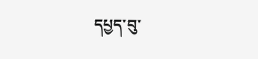དཔྱད་བུ་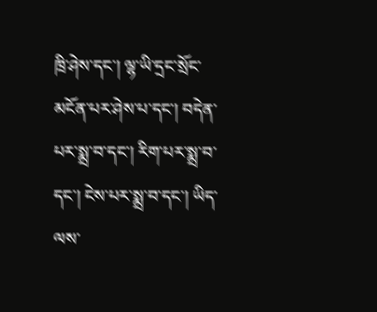ཁྲི་ཤེས་དང་། ལྷ་ཡི་དྲང་སྲོང་མངོན་པར་ཤེས་པ་དང་། བདེན་པར་སྨྲ་བ་དང་། རིག་པར་སྨྲ་བ་དང་། ངེས་པར་སྨྲ་བ་དང་། ཡིད་ལས་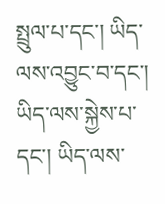སྤྲུལ་པ་དང་། ཡིད་ལས་འབྱུང་བ་དང་། ཡིད་ལས་སྐྱེས་པ་དང་། ཡིད་ལས་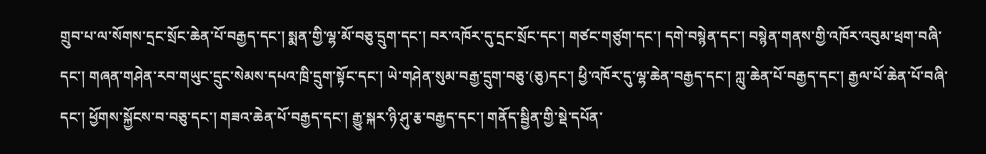གྲུབ་པ་ལ་སོགས་དྲང་སྲོང་ཆེན་པོ་བརྒྱད་དང་། སྨན་གྱི་ལྷ་མོ་བཅུ་དྲུག་དང་། བར་འཁོར་དུ་དྲང་སྲོང་དང་། གཙང་གཙུག་དང་། དགེ་བསྙེན་དང་། བསྙེན་གནས་གྱི་འཁོར་འབུམ་ཕྲག་བཞི་དང་། གཞན་གཤེན་རབ་གཡུང་དྲུང་སེམས་དཔའ་ཁྲི་དྲུག་སྟོང་དང་། ཡེ་གཤེན་སུམ་བརྒྱ་དྲུག་བཅུ་(ཅུ)དང་། ཕྱི་འཁོར་དུ་ལྷ་ཆེན་བརྒྱད་དང་། ཀླུ་ཆེན་པོ་བརྒྱད་དང་། རྒྱལ་པོ་ཆེན་པོ་བཞི་དང་། ཕྱོགས་སྐྱོངས་བ་བཅུ་དང་། གཟའ་ཆེན་པོ་བརྒྱད་དང་། རྒྱུ་སྐར་ཉི་ཤུ་རྕ་བརྒྱད་དང་། གནོད་སྦྱིན་གྱི་སྡེ་དཔོན་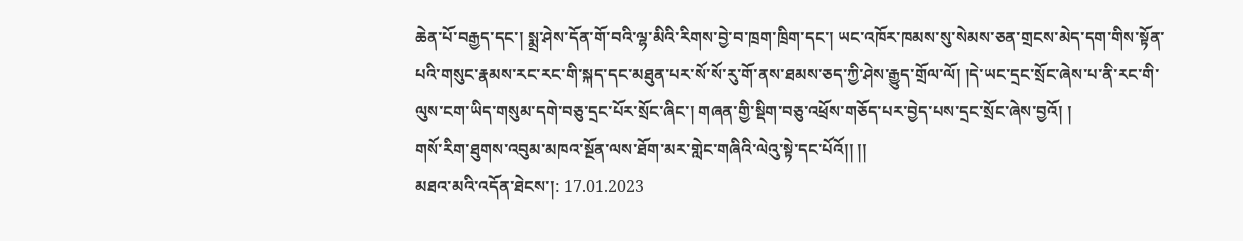ཆེན་པོ་བརྒྱད་དང་། སྨྲ་ཤེས་དོན་གོ་བའི་ལྷ་མིའི་རིགས་བྱེ་བ་ཁྲག་ཁྲིག་དང་། ཡང་འཁོར་ཁམས་སུ་སེམས་ཅན་གྲངས་མེད་དག་གིས་སྟོན་པའི་གསུང་རྣམས་རང་རང་གི་སྐད་དང་མཐུན་པར་སོ་སོ་རུ་གོ་ནས་ཐམས་ཅད་ཀྱི་ཤེས་རྒྱུད་གྲོལ་ལོ། །དེ་ཡང་དྲང་སྲོང་ཞེས་པ་ནི་རང་གི་ལུས་ངག་ཡིད་གསུམ་དགེ་བཅུ་དྲང་པོར་སྲོང་ཞིང་། གཞན་གྱི་སྡིག་བཅུ་འཕྲོས་གཅོད་པར་བྱེད་པས་དྲང་སྲོང་ཞེས་བྱའོ། །
གསོ་རིག་ཐུགས་འབུམ་མཁའ་སྔོན་ལས་ཐོག་མར་གླེང་གཞིའི་ལེའུ་སྟེ་དང་པོའོ།། །།
མཐའ་མའི་འདོན་ཐེངས་།: 17.01.2023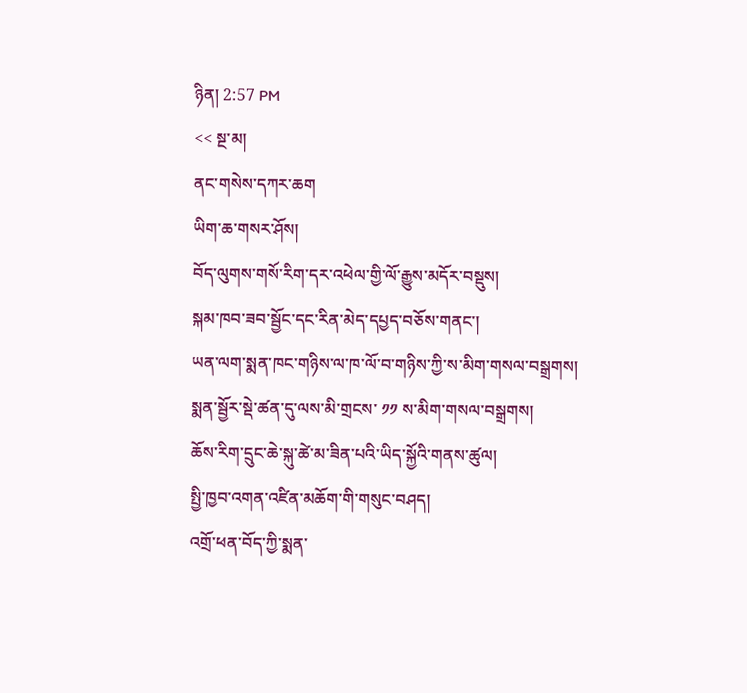ཉིན། 2:57 PM
<< སྔ་མ།
ནང་གསེས་དཀར་ཆག
ཡིག་ཆ་གསར་ཤོས།
བོད་ལུགས་གསོ་རིག་དར་འཕེལ་གྱི་ལོ་རྒྱུས་མདོར་བསྡུས།
སྐམ་ཁབ་ཟབ་སྦྱོང་དང་རིན་མེད་དཔྱད་བཅོས་གནང་།
ཡན་ལག་སྨན་ཁང་གཉིས་ལ་ཁ་ལོ་བ་གཉིས་ཀྱི་ས་མིག་གསལ་བསྒྲགས།
སྨན་སྦྱོར་སྡེ་ཚན་དུ་ལས་མི་གྲངས་ ༡༡ ས་མིག་གསལ་བསྒྲགས།
ཆོས་རིག་དྲུང་ཆེ་སྐུ་ཚེ་མ་ཟིན་པའི་ཡིད་སྐྱོའི་གནས་ཚུལ།
སྤྱི་ཁྱབ་འགན་འཛིན་མཆོག་གི་གསུང་བཤད།
འགྲོ་ཕན་བོད་ཀྱི་སྨན་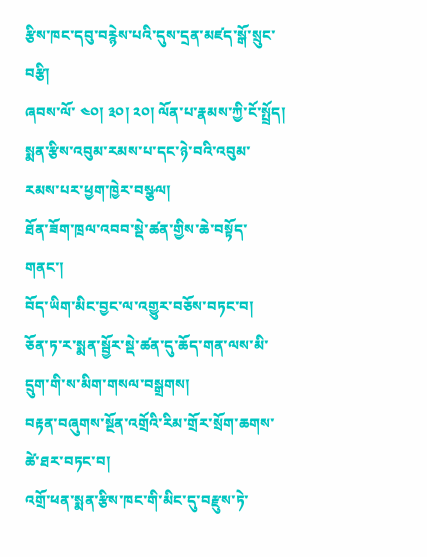རྩིས་ཁང་དབུ་བརྙེས་པའི་དུས་དྲན་མཛད་སྒོ་སྲུང་བརྩི།
ཞབས་ལོ་ ༤༠། ༣༠། ༢༠། ལོན་པ་རྣམས་ཀྱི་ངོ་སྤྲོད།
སྨན་རྩིས་འབུམ་རམས་པ་དང་ཉེ་བའི་འབུམ་རམས་པར་ཕྱག་ཁྱེར་བསྩལ།
ཐོན་ཟོག་ཁྲལ་འབབ་སྡེ་ཚན་གྱིས་ཆེ་བསྟོད་གནང་།
བོད་ཡིག་མིང་བྱང་ལ་འགྱུར་བཅོས་བཏང་བ།
ཅོན་ཏ་ར་སྨན་སྦྱོར་སྡེ་ཚན་དུ་ཆོད་གན་ལས་མི་དྲུག་གི་ས་མིག་གསལ་བསྒྲགས།
བརྟན་བཞུགས་སྔོན་འགྲོའི་རིམ་གྲོར་སྲོག་ཆགས་ཚེ་ཐར་བཏང་བ།
འགྲོ་ཕན་སྨན་རྩིས་ཁང་གི་མིང་དུ་བརྫུས་ཏེ་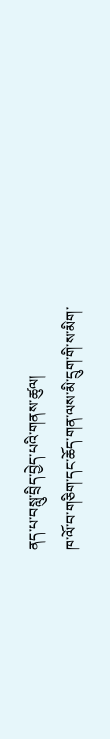ནད་པ་བསླུ་བྲིད་བྱེད་པའི་གནས་ཚུལ།
ཁ་ལོ་བ་གཅིག་དང་ཆོད་གན་ལས་མི་དྲུག་གི་ས་མིག་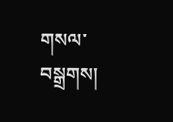གསལ་བསྒྲགས།